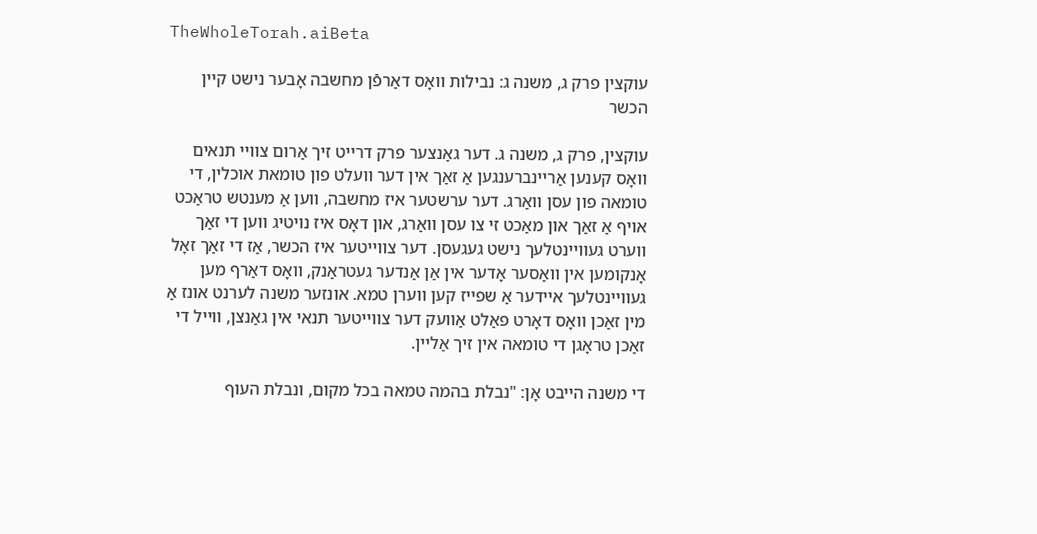TheWholeTorah.aiBeta

עוקצין פרק ג, משנה ג: נבילות וואָס דאַרפֿן מחשבה אָבער נישט קיין הכשר

עוקצין, פרק ג, משנה ג. דער גאַנצער פרק דרייט זיך אַרום צוויי תנאים וואָס קענען אַריינברענגען אַ זאַך אין דער וועלט פון טומאת אוכלין, די טומאה פון עסן וואַרג. דער ערשטער איז מחשבה, ווען אַ מענטש טראַכט אויף אַ זאַך און מאַכט זי צו עסן וואַרג, און דאָס איז נויטיג ווען די זאַך ווערט געוויינטלעך נישט געגעסן. דער צווייטער איז הכשר, אַז די זאַך זאָל אָנקומען אין וואַסער אָדער אין אַן אַנדער געטראַנק, וואָס דאַרף מען געוויינטלעך איידער אַ שפייז קען ווערן טמא. אונזער משנה לערנט אונז אַ מין זאַכן וואָס דאָרט פאַלט אַוועק דער צווייטער תנאי אין גאַנצן, ווייל די זאַכן טראָגן די טומאה אין זיך אַליין.

די משנה הייבט אָן: "נבלת בהמה טמאה בכל מקום, ונבלת העוף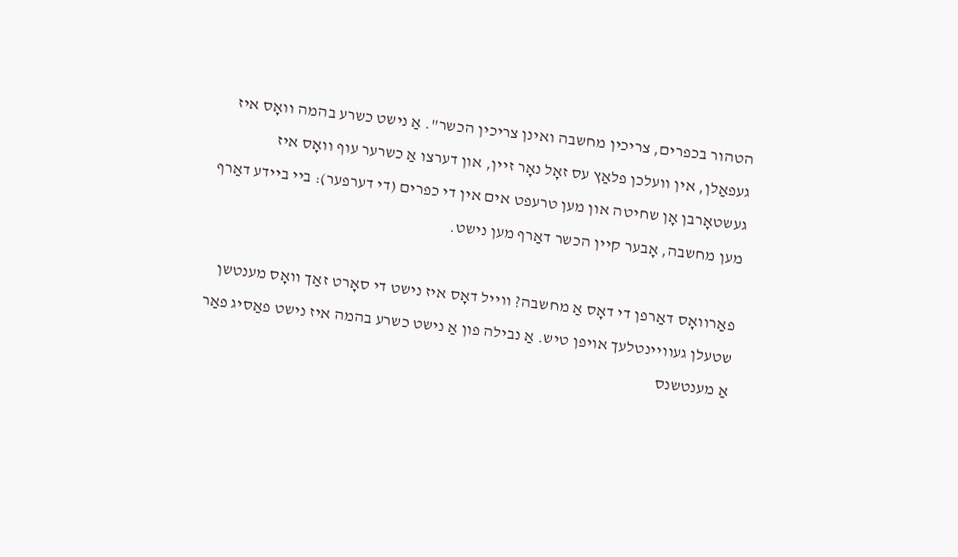הטהור בכפרים, צריכין מחשבה ואינן צריכין הכשר". אַ נישט כשרע בהמה וואָס איז געפאַלן, אין וועלכן פלאַץ עס זאָל נאָר זיין, און דערצו אַ כשרער עוף וואָס איז געשטאָרבן אָן שחיטה און מען טרעפט אים אין די כפרים (די דערפער): ביי ביידע דאַרף מען מחשבה, אָבער קיין הכשר דאַרף מען נישט.

פאַרוואָס דאַרפן די דאָס אַ מחשבה? ווייל דאָס איז נישט די סאָרט זאַך וואָס מענטשן שטעלן געוויינטלעך אויפן טיש. אַ נבילה פון אַ נישט כשרע בהמה איז נישט פאַסיג פאַר אַ מענטשנס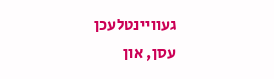געוויינטלעכן עסן, און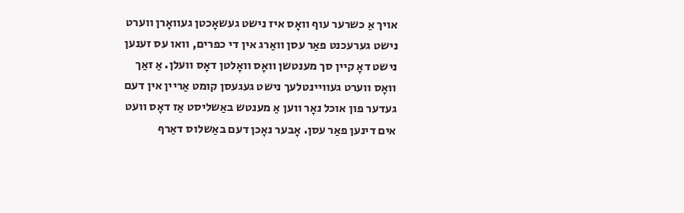אויך אַ כשרער עוף וואָס איז נישט געשאָכטן געוואָרן ווערט נישט גערעכנט פאַר עסן וואַרג אין די כפרים, וואו עס זענען נישט דאָ קיין סך מענטשן וואָס וואָלטן דאָס וועלן. אַ זאַך וואָס ווערט געוויינטלעך נישט געגעסן קומט אַריין אין דעם געדער פון אוכל נאָר ווען אַ מענטש באַשליסט אַז דאָס וועט אים דינען פאַר עסן. אָבער נאָכן דעם באַשלוס דאַרף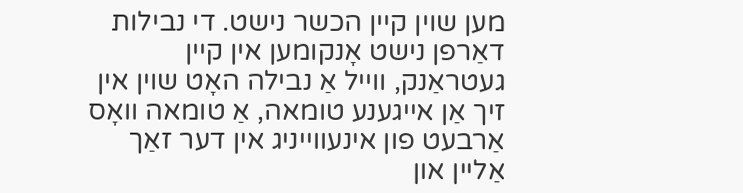מען שוין קיין הכשר נישט. די נבילות דאַרפן נישט אָנקומען אין קיין געטראַנק, ווייל אַ נבילה האָט שוין אין זיך אַן אייגענע טומאה, אַ טומאה וואָס אַרבעט פון אינעווייניג אין דער זאַך אַליין און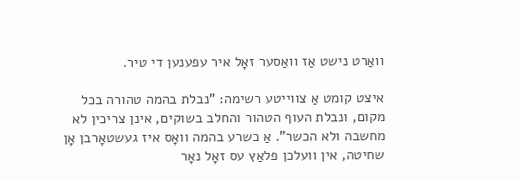וואַרט נישט אַז וואַסער זאָל איר עפענען די טיר.

איצט קומט אַ צווייטע רשימה: "נבלת בהמה טהורה בכל מקום, ונבלת העוף הטהור והחלב בשוקים, אינן צריכין לא מחשבה ולא הכשר". אַ כשרע בהמה וואָס איז געשטאָרבן אָן שחיטה, אין וועלכן פלאַץ עס זאָל נאָר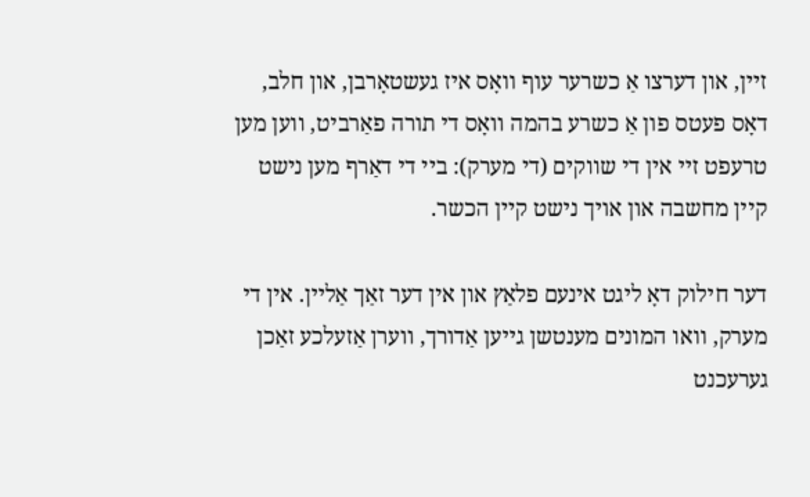זיין, און דערצו אַ כשרער עוף וואָס איז געשטאָרבן, און חלב, דאָס פעטס פון אַ כשרע בהמה וואָס די תורה פאַרביט, ווען מען טרעפט זיי אין די שווקים (די מערק): ביי די דאַרף מען נישט קיין מחשבה און אויך נישט קיין הכשר.

דער חילוק דאָ ליגט אינעם פלאַץ און אין דער זאַך אַליין. אין די מערק, וואו המונים מענטשן גייען אַדורך, ווערן אַזעלכע זאַכן גערעכנט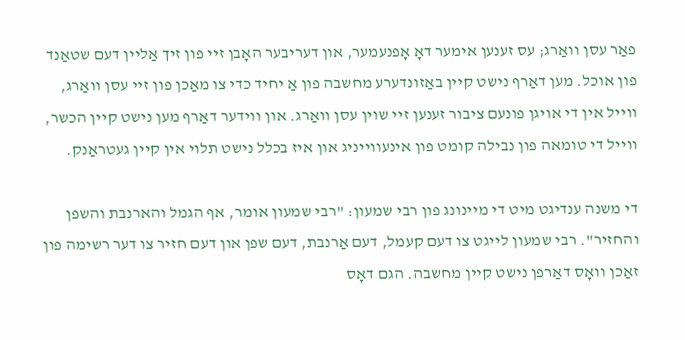פאַר עסן וואַרג; עס זענען אימער דאָ אָפנעמער, און דעריבער האָבן זיי פון זיך אַליין דעם שטאַנד פון אוכל. מען דאַרף נישט קיין באַזונדערע מחשבה פון אַ יחיד כדי צו מאַכן פון זיי עסן וואַרג, ווייל אין די אויגן פונעם ציבור זענען זיי שוין עסן וואַרג. און ווידער דאַרף מען נישט קיין הכשר, ווייל די טומאה פון נבילה קומט פון אינעווייניג און איז בכלל נישט תלוי אין קיין געטראַנק.

די משנה ענדיגט מיט די מיינונג פון רבי שמעון: "רבי שמעון אומר, אף הגמל והארנבת והשפן והחזיר". רבי שמעון לייגט צו דעם קעמל, דעם אַרנבת, דעם שפן און דעם חזיר צו דער רשימה פון זאַכן וואָס דאַרפן נישט קיין מחשבה. הגם דאָס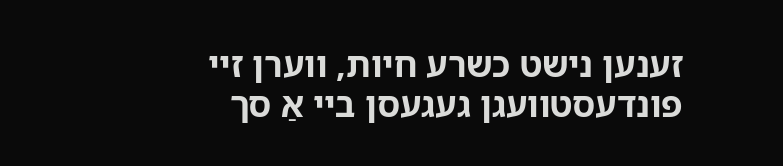זענען נישט כשרע חיות, ווערן זיי פונדעסטוועגן געגעסן ביי אַ סך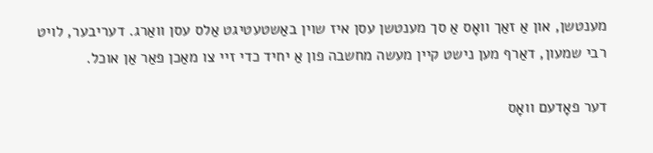מענטשן, און אַ זאַך וואָס אַ סך מענטשן עסן איז שוין באַשטעטיגט אַלס עסן וואַרג. דעריבער, לויט רבי שמעון, דאַרף מען נישט קיין מעשה מחשבה פון אַ יחיד כדי זיי צו מאַכן פאַר אַן אוכל.

דער פאָדעם וואָס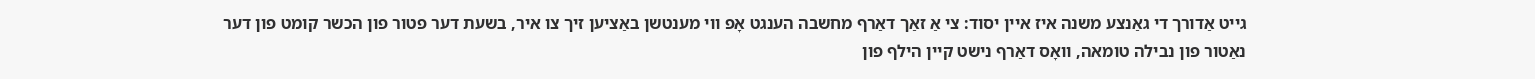גייט אַדורך די גאַנצע משנה איז איין יסוד: צי אַ זאַך דאַרף מחשבה הענגט אָפ ווי מענטשן באַציען זיך צו איר, בשעת דער פטור פון הכשר קומט פון דער נאַטור פון נבילה טומאה, וואָס דאַרף נישט קיין הילף פון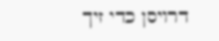דרויסן כדי זיך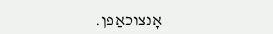אָנצוכאַפן.